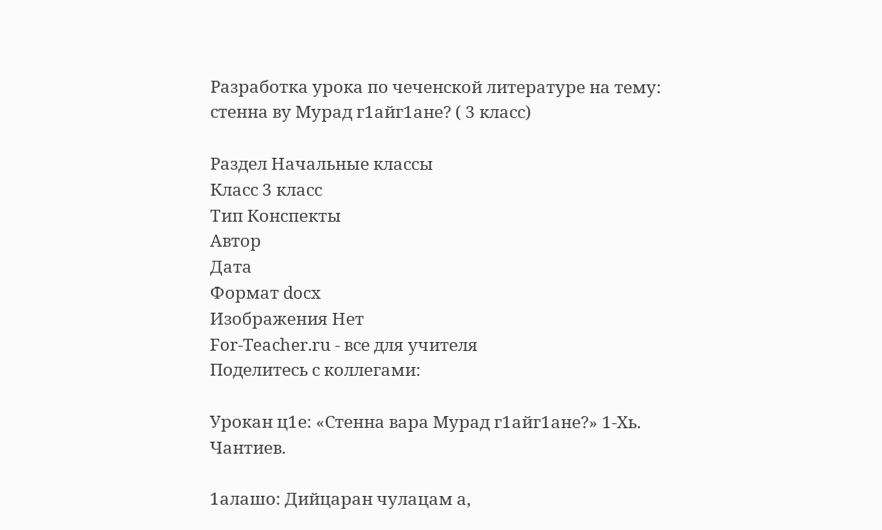Разработка урока по чеченской литературе на тему: стенна ву Мурад г1айг1ане? ( 3 класс)

Раздел Начальные классы
Класс 3 класс
Тип Конспекты
Автор
Дата
Формат docx
Изображения Нет
For-Teacher.ru - все для учителя
Поделитесь с коллегами:

Урокан ц1е: «Стенна вара Мурад г1айг1ане?» 1-Хь. Чантиев.

1алашо: Дийцаран чулацам а,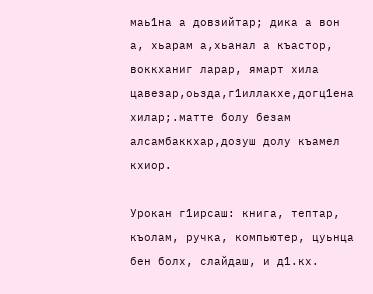маь1на а довзийтар; дика а вон а, хьарам а,хьанал а къастор, воккханиг ларар, ямарт хила цавезар,оьзда,г1иллакхе,догц1ена хилар;.матте болу безам алсамбаккхар,дозуш долу къамел кхиор.

Урокан г1ирсаш: книга, тептар, къолам, ручка, компьютер, цуьнца бен болх, слайдаш, и д1.кх.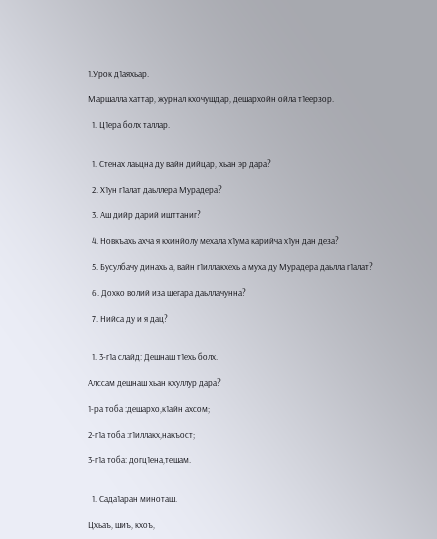1.Урок д1аяхьар.

Маршалла хаттар, журнал кхочушдар, дешархойн ойла т1еерзор.

  1. Ц1ера болх таллар.


  1. Стенах лаьцна ду вайн дийцар, хьан эр дара?

  2. Х1ун г1алат даьллера Мурадера?

  3. Аш дийр дарий ишттаниг?

  4. Новкъахь ахча я кхинйолу мехала х1ума карийча х1ун дан деза?

  5. Бусулбачу динахь а, вайн г1иллакхехь а муха ду Мурадера даьлла г1алат?

  6. Дохко волий иза шегара даьллачунна?

  7. Нийса ду и я дац?


  1. 3-г1а слайд: Дешнаш т1ехь болх.

Алссам дешнаш хьан кхуллур дара?

1-ра тоба :дешархо,к1айн ахсом;

2-г1а тоба :г1иллакх,накъост;

3-г1а тоба: догц1ена,тешам.


  1. Сада1аран миноташ.

Цхьаъ, шиъ, кхоъ,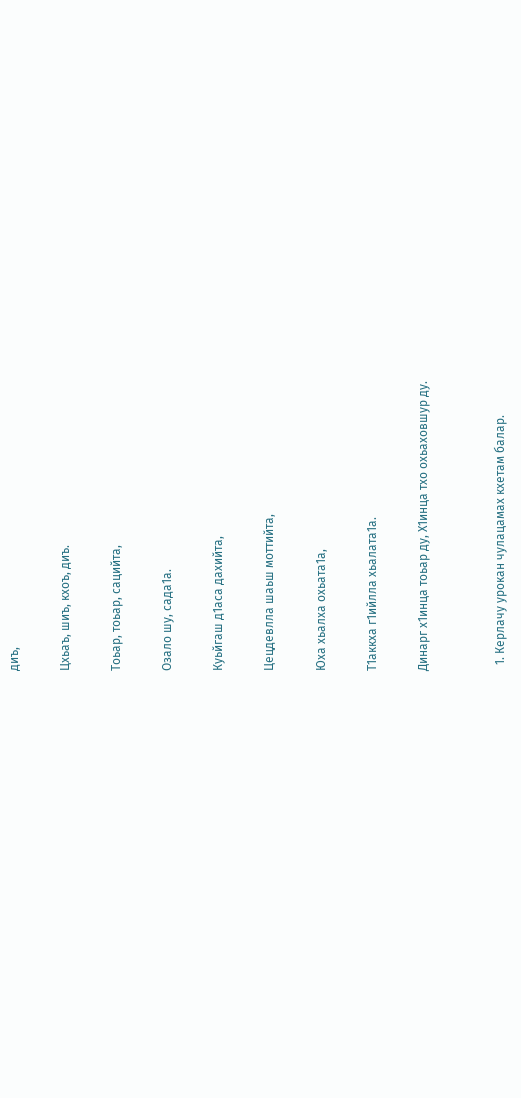диъ,

Цхьаъ, шиъ, кхоъ, диъ.

Тоьар, тоьар, сацийта,

Озало шу, сада1а.

Куьйгаш д1аса дахийта,

Цецдевлла шаьш моттийта,

Юха хьалха охьата1а,

Т1аккха г1ийлла хьалата1а.

Динарг х1инца тоьар ду, Х1инца тхо охьаховшур ду.


  1. Керлачу урокан чулацамах кхетам балар.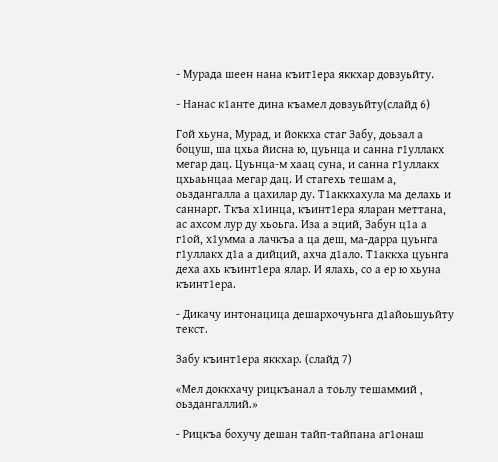- Мурада шеен нана къит1ера яккхар довзуьйту.

- Нанас к1анте дина къамел довзуьйту(слайд 6)

Гой хьуна, Мурад, и йоккха стаг Забу, доьзал а боцуш, ша цхьа йисна ю, цуьнца и санна г1уллакх мегар дац. Цуьнца-м хаац суна, и санна г1уллакх цхьаьнцаа мегар дац. И стагехь тешам а, оьздангалла а цахилар ду. Т1аккхахула ма делахь и саннарг. Ткъа х1инца, къинт1ера яларан меттана, ас ахсом лур ду хьоьга. Иза а эций, Забун ц1а а г1ой, х1умма а лачкъа а ца деш, ма-дарра цуьнга г1уллакх д1а а дийций, ахча д1ало. Т1аккха цуьнга деха ахь къинт1ера ялар. И ялахь, со а ер ю хьуна къинт1ера.

- Дикачу интонацица дешархочуьнга д1айоьшуьйту текст.

Забу къинт1ера яккхар. (слайд 7)

«Мел доккхачу рицкъанал а тоьлу тешаммий , оьздангаллий.»

- Рицкъа бохучу дешан тайп-тайпана аг1онаш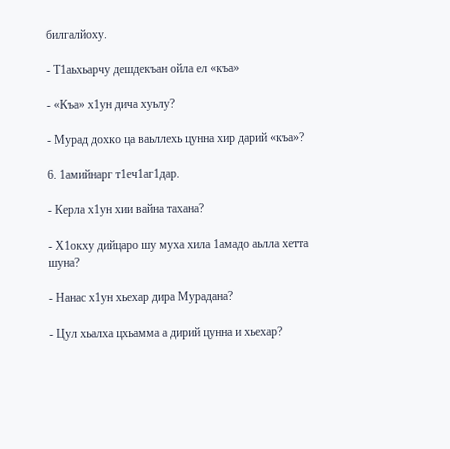билгалйоху.

- Т1аьхьарчу дешдекъан ойла ел «къа»

- «Къа» х1ун дича хуьлу?

- Мурад дохко ца ваьллехь цунна хир дарий «къа»?

6. 1амийнарг т1еч1аг1дар.

- Керла х1ун хии вайна тахана?

- Х1окху дийцаро шу муха хила 1амадо аьлла хетта шуна?

- Нанас х1ун хьехар дира Мурадана?

- Цул хьалха цхьамма а дирий цунна и хьехар?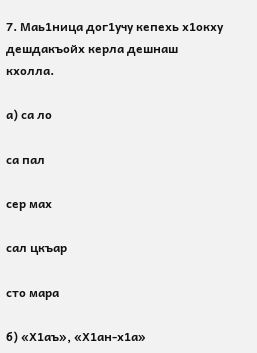7. Маь1ница дог1учу кепехь х1окху дешдакъойх керла дешнаш кхолла.

а) са ло

са пал

сер мах

сал цкъар

сто мара

б) «Х1аъ», «Х1ан-х1а»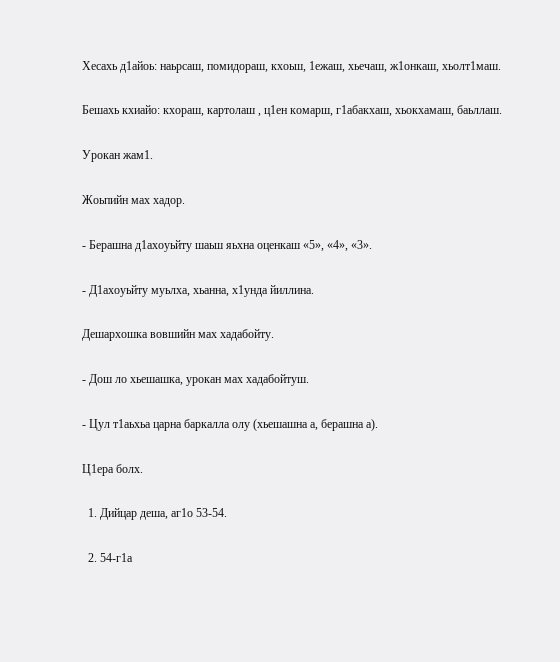Хесахь д1айоь: наьрсаш, помидораш, кхоьш, 1ежаш, хьечаш, ж1онкаш, хьолт1маш.

Бешахь кхиайо: кхораш, картолаш , ц1ен комарш, г1абакхаш, хьокхамаш, баьллаш.

Урокан жам1.

Жоьпийн мах хадор.

- Берашна д1ахоуьйту шаьш яьхна оценкаш «5», «4», «3».

- Д1ахоуьйту муьлха, хьанна, х1унда йиллина.

Дешархошка вовшийн мах хадабойту.

- Дош ло хьешашка, урокан мах хадабойтуш.

- Цул т1аьхьа царна баркалла олу (хьешашна а, берашна а).

Ц1ера болх.

  1. Дийцар деша, аг1о 53-54.

  2. 54-г1а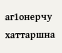аг1онерчу хаттаршна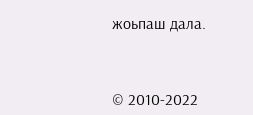жоьпаш дала.



© 2010-2022